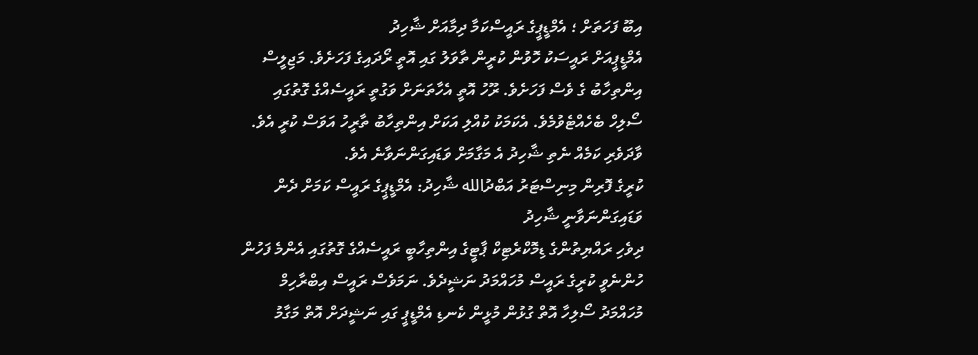އިބޫ ފަހަތަށް ؛ އެމްޑީޕީގެ ރައީސްކަމާ ދިމާއަށް ޝާހިދު
އެމްޑީޕީއަށް ރައީސަކު ހޮވުން ކުރީން ތާވަލު ގައި އޮތީ ރޯދައިގެ ފަހަށެވެ. މަޖިލީސް އިންތިހާބު ގެ ވެސް ފަހަށެވެ. ރޫހު އޮތީ އެހާތަނަށް ވަގުތީ ރައީސެއްގެ ގޮތުގައި ސޯލިހް ބެހެއްޓެވުމެވެ. އެކަމަކު ކުއްލި އަކަށް އިންތިހާބު ތާރީހު އަވަސް ކުރީ އެވެ. ވާދަވެރި ކަމެއް ނެތި ޝާހިދު އެ މަގާމަށް ވަޑައިގަންނަވާނެ އެވެ.
ކުރީގެ ފޮރިން މިނިސްޓަރު އަބްދުالله ޝާހިދު: އެމްޑީޕީގެ ރައީސް ކަމަށް ދެން ވަޑައިގަންނަވާނީ ޝާހިދު
ދިވެހި ރައްޔިތުންގެ ޑިމޮކްރެޓިކް ޕާޓީގެ އިންތިހާބީ ރައީސެއްގެ ގޮތުގައި އެންމެ ފަހުން ހުންނެވީ ކުރީގެ ރައީސް މުހައްމަދު ނަޝީދެވެ. ނަމަވެސް ރައީސް އިބްރާހިމް މުހައްމަދު ސޯލިހާ އޮތް ގުޅުން މުޅީން ކެނޑި އެމްޑީޕީ ގައި ނަޝީދަށް އޮތް މަގާމު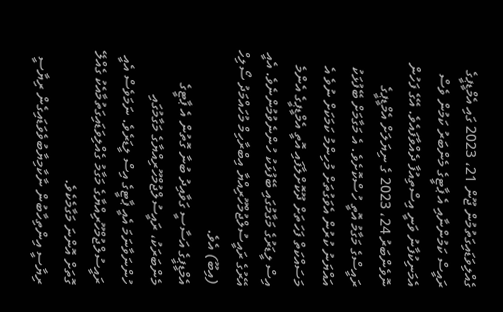ގެއްލިވަޑައިގަތުމުން ޖޫން 21، 2023 ގައި އެމްޑީޕީގެ ރައީސް ކަމުންނާއި އެ ޕާޓީގެ މެންބަރު ކަމުން ވެސް އެމަނިކުފާނު ވަނީ އިސްތިއުފާ ދެއްވާފައެވެ. އޭގެ ފަހުން ނޮވެންބަރު 24، 2023 ގެ ނިޔަލަށް އެމްޑީޕީގެ ރައީސްގެ މަގާމު އޮތީ ހުސްކޮށެވެ. އެ މަގާމަށް ބޭފުޅަކު އައްޔަނު ކުރުން އެވަގުތަށް މުހިންމު ކަމަކަށް ނުވެ އެ މަސައްކަތް ފަހަތަށް ދޫކޮށްލާފައި އޮތީ އެމްޑީޕީގެ އެންމެ އިސް ލީޑަރުގެ މަގާމުގައި ބޭފުޅަކު ހުންނެވުމުންނެވެ. އެއީ އޭރުގެ ރައީސުލްޖުމްހޫރިއްޔާ އިބްރާހިމް މުހައްމަދު ސޯލިހް (އިބޫ) އެވެ.
އެމްޑީޕީގެ އަސާސީ ގަވާއިދު ބުނާ ގޮތުން އެ ޕާޓީގެ މެންބަރަކު، ރައީސުލްޖުމްހޫރިއްޔާގެ މަގާމުގައި ހުންނަވާނަމަ އެއީ ޕާޓީގެ އިސް ލީޑަރެވެ. ނަމަވެސް އެއީ ރައީސުލްޖުމްހޫރިއްޔާގެ މަގާމު ގެއްލިވަޑައިގަތުމާއެކު ގެއްލޭ ގޮތަށް އޮންނަ މަގާމެކެވެ.
ރިޔާސީ އިންތިހާބުން ނާކާމިޔާބުވެވަޑައިގެން ރިޔާސީ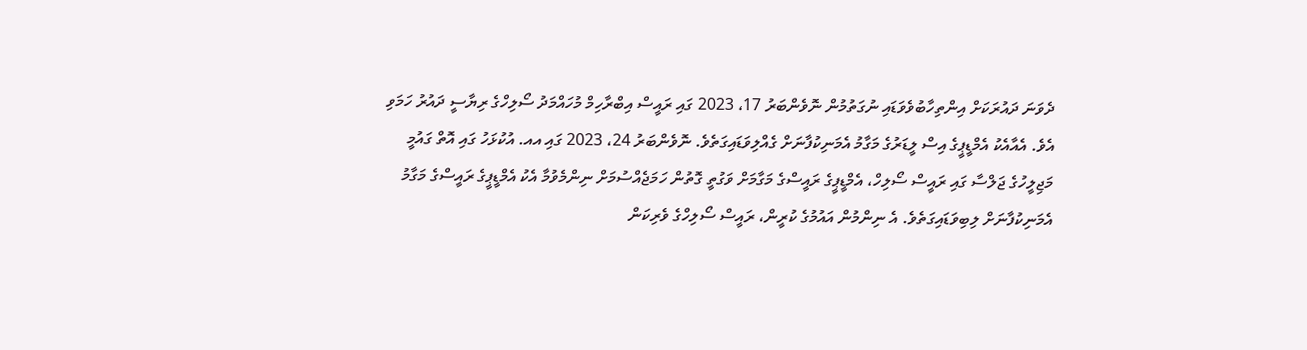ދެވަނަ ދައުރަކަށް އިންތިހާބުވެވަޑައި ނުގަތުމުން ނޮވެންބަރު 17، 2023 ގައި ރައީސް އިބްރާހިމް މުހައްމަދު ސޯލިހްގެ ރިޔާސީ ދައުރު ހަމަވި އެވެ. އެއާއެކު އެމްޑީޕީގެ އިސް ލީޑަރުގެ މަގާމު އެމަނިކުފާނަށް ގެއްލިވަޑައިގަތެވެ. ނޮވެންބަރު 24، 2023 ގައި އއ. އުކުޅަހު ގައި އޮތް ގައުމީ މަޖިލީހުގެ ޖަލްސާ ގައި ރައީސް ސޯލިހް، އެމްޑީޕީގެ ރައީސްގެ މަގާމަށް ވަގުތީ ގޮތުން ހަމަޖެއްސުމަށް ނިންމެވުމާ އެކު އެމްޑީޕީގެ ރައީސްގެ މަގާމު އެމަނިކުފާނަށް ލިބިވަޑައިގަތެވެ. އެ ނިންމުން އައުމުގެ ކުރީން، ރައީސް ސޯލިހްގެ ވެރިކަން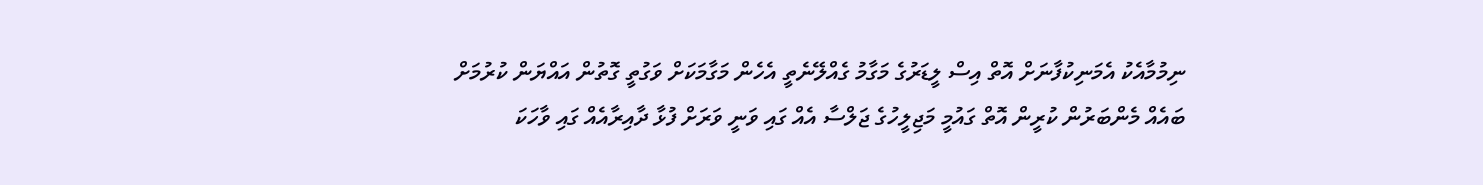ނިމުމާއެކު އެމަނިކުފާނަށް އޮތް އިސް ލީޑަރުގެ މަގާމު ގެއްލޭނެތީ އެހެން މަގާމަކަށް ވަގުތީ ގޮތުން އައްޔަން ކުރުމަށް ބައެއް މެންބަރުން ކުރީން އޮތް ގައުމީ މަޖިލީހުގެ ޖަލްސާ އެއް ގައި ވަނީ ވަރަށް ފުޅާ ދާއިރާއެއް ގައި ވާހަކަ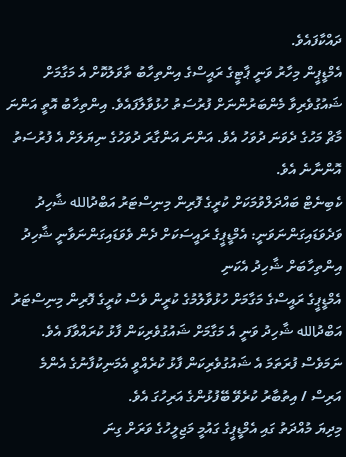ދައްކާފައެވެ.
އެމްޑީޕީން މިހާރު ވަނީ ޕާޓީގެ ރައީސްގެ އިންތިހާބު ތާވަލުކޮށް އެ މަގާމަށް ޝައުގުވެރިވާ މެންބަރުންނަށް ފުރުސަތު ހުޅުވާލާފައެވެ. އިންތިހާބު އޮތީ އަންނަ މާޗް މަހުގެ ދެވަނަ ދުވަހު އެވެ. އަންނަ އަންގާރަ ދުވަހުގެ ނިޔަލަށް އެ ފުރުސަތު އޮންނާނެ އެވެ.
ކެބިނެޓް ބައްދަލްވުމަކަށް ކުރީގެ ފޮރިން މިނިސްޓަރު އަބްދުالله ޝާހިދު ވަދެވަޑައިގަންނަވަނީ: އެމްޑީޕީގެ ރައީސަކަށް ދެން ވެވަޑައިގަންނަވާނީ ޝާހިދު
އިންތިހާބަށް ޝާހިދު އެކަނި
އެމްޑީޕީގެ ރައީސްގެ މަގާމަށް ހުޅުވާލުމުގެ ކުރީން ވެސް ކުރީގެ ފޮރިން މިނިސްޓަރު އަބްދުالله ޝާހިދު ވަނީ އެ މަގާމަށް ޝައުގުވެރިކަން ފާޅު ކުރައްވާފަ އެވެ. ނަމަވެސް ފުރަތަމަ އެ ޝައުގުވެރިކަން ފާޅު ކުރެއްވީ އެމަނިކުފާނުގެ އެންމެ އަރިސް / އިތުބާރު ކުރެވޭ ބޭފުޅުންގެ އަރިހުގަ އެވެ.
މިދިޔަ މުއްދަތު ގައި އެމްޑީޕީގެ ގައުމީ މަޖިލީހުގެ ވަރަށް ގިނަ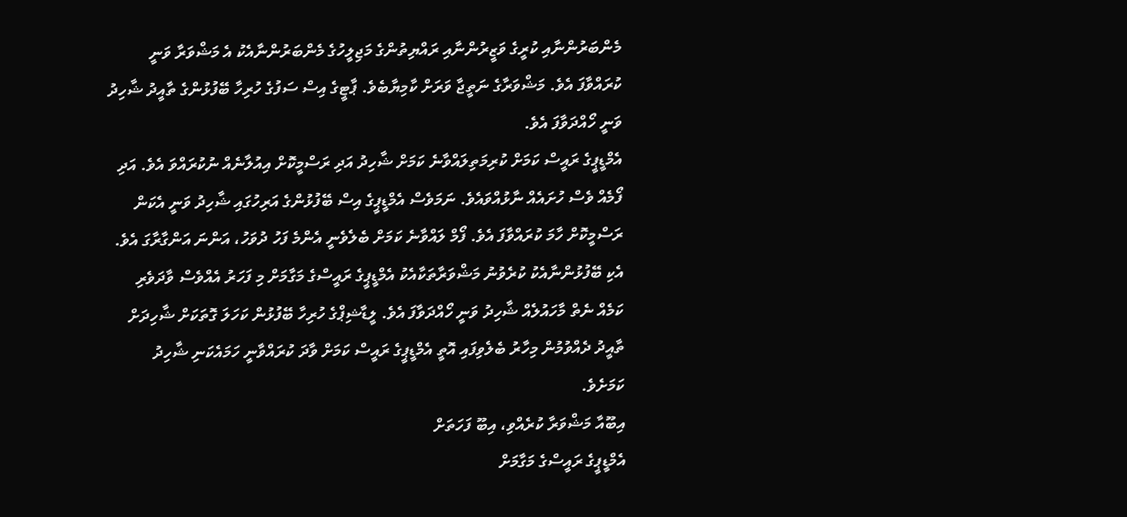މެންބަރުންނާއި ކުރީގެ ވަޒީރުންނާއި ރައްޔިތުންގެ މަޖިލީހުގެ މެންބަރުންނާއެކު އެ މަޝްވަރާ ވަނީ ކުރައްވާފަ އެވެ. މަޝްވަރާގެ ނަތީޖާ ވަރަށް ކާމިޔާބެވެ. ޕާޓީގެ އިސް ސަފުގެ ހުރިހާ ބޭފުޅުންގެ ތާއީދު ޝާހިދު ވަނީ ހޯއްދަވާފަ އެވެ.
އެމްޑީޕީގެ ރައީސް ކަމަށް ކުރިމަތިލައްވާނެ ކަމަށް ޝާހިދު އަދި ރަސްމީކޮށް އިއުލާނެއް ނުކުރައްވަ އެވެ. އަދި ފޯމެއް ވެސް ހުށައެއް ނާޅުއްވައެވެ. ނަމަވެސް އެމްޑީޕީގެ އިސް ބޭފުޅުންގެ އަރިހުގައި ޝާހިދު ވަނީ އެކަން ރަސްމީކޮށް ހާމަ ކުރައްވާފަ އެވެ. ފޯމް ލައްވާނެ ކަމަށް ބެލެވެނީ އެންމެ ފަހު ދުވަހު، އަންނަ އަންގާރާގަ އެވެ.
އެކި ބޭފުޅުންނާއެކު ކުރެވުނު މަޝްވަރާތަކާއެކު އެމްޑީޕީގެ ރައީސްގެ މަގާމަށް މި ފަހަރު އެއްވެސް ވާދަވެރި ކަމެއް ނެތް މާހައުލެއް ޝާހިދު ވަނީ ހޯއްދަވާފަ އެވެ. ލީޑާޝިޕްގެ ހުރިހާ ބޭފުޅުން ކަހަލަ ގޮތަކަށް ޝާހިދަށް ތާއީދު ދެއްވުމުން މިހާރު ބެލެވިފައި އޮތީ އެމްޑީޕީގެ ރައީސް ކަމަށް ވާދަ ކުރައްވާނީ ހަމައެކަނި ޝާހިދު ކަމަށެވެ.
އިބޫއާ މަޝްވަރާ ކުރެއްވި، އިބޫ ފަހަތަށް
އެމްޑީޕީގެ ރައީސްގެ މަގާމަށް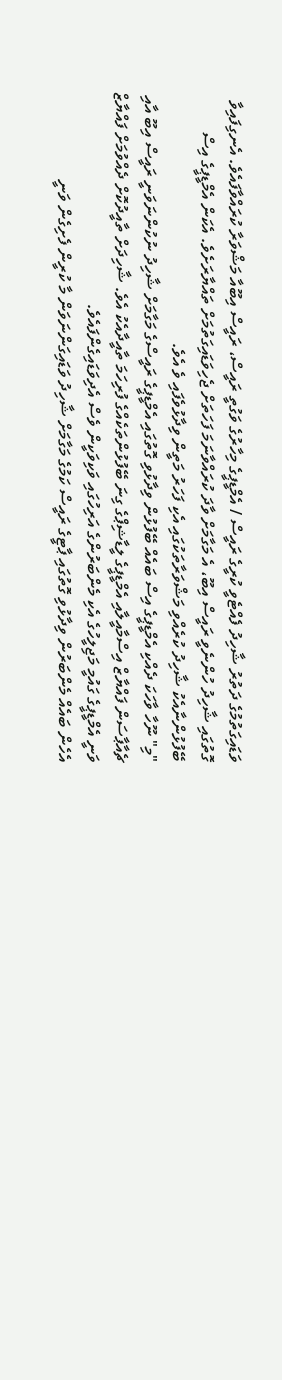ވަޑައިގަތުމުގެ ދަތުރު ޝާހިދު ފެއްޓެވީ ކުރީގެ ރައީސް / އެމްޑީޕީގެ މިހާރުގެ ވަގުތީ ރައީސް، ރައީސް އިބޫއާ މަޝްވަރާ ކުރައްވާފައެވެ. އެނގިފައިވާ ގޮތުގައި ޝާހިދު ހުންނެވީ ރައީސް އިބޫ، އެ މަގާމަށް ވާދަ ކުރައްވާނަމަ ފަހަތަށް ޖެހިވަޑައިގަތުމަށް ތައްޔާރަށެވެ. އެކަން އެމްޑީޕީގެ އިސް ބޭފުޅުންނާއެކު ޝާހިދު ކުރެއްވި މަޝްވަރާތަކުގައި އެކި ފަހަރު މަތީން ވިދާޅުވެފައި ވެ އެވެ.
"މި" ނޫހާ ވާހަކަ ދެއްކި އެމްޑީޕީގެ އިސް ބައެއް ބޭފުޅުން ވިދާޅުވި ގޮތުގައި އެމްޑީޕީގެ ރައީސްގެ މަގާމަށް ޝާހިދު ނުކުންނަވަނީ ރައީސް އިބޫ އާއި ޗެއާޕާސަން ފައްޔާޒް އިސްމާއީލާއި އެމްޑީޕީގެ ލީޑާޝިޕްގެ ގިނަ ބޭފުޅުންތަކެއްގެ ފުރިހަމަ ތާއީދާއެކު އެވެ. ޝާހިދަށް ތާއީދުކޮށް ދެއްވުމަށް ފައްޔާޒް ވަނީ އެމްޑީޕީގެ ގައުމީ މަޖިލީހުގެ އެކި މެންބަރުންގެ އަރިހުގައި ވަކިވަކީން ވެސް އެދިވަޑައިގެންފައެވެ.
އެހެން ބައެއް މެންބަރުން ވިދާޅުވި ގޮތުގައި ޕާޓީގެ ރައީސް ކަމުގެ މަގާމަށް ޝާހިދު ވަޑައިގަންނަވަން މާ ކުރީން ފެށިގެން ވަނީ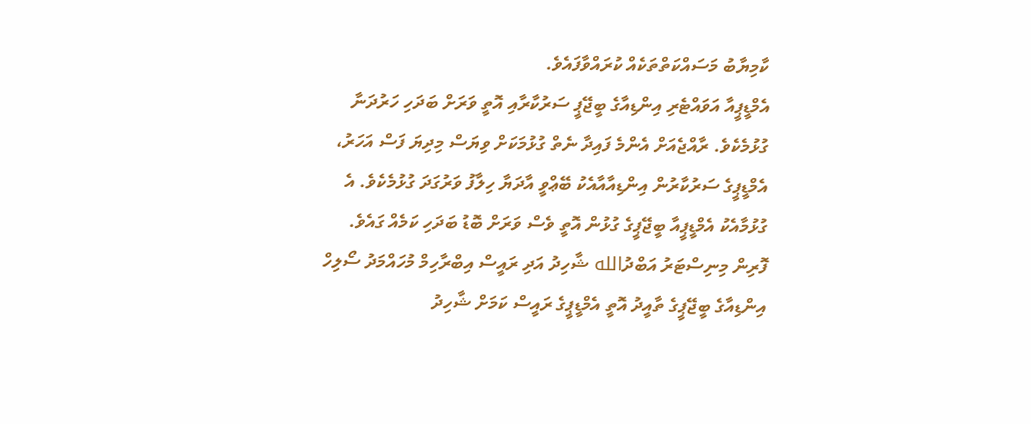ކާމިޔާބު މަސައްކަތްތަކެއް ކުރައްވާފައެވެ.
އެމްޑީޕީއާ އަވައްޓެރި އިންޑިއާގެ ބީޖޭޕީ ސަރުކާރާއި އޮތީ ވަރަށް ބަދަހި ހަރުދަނާ ގުޅުމެކެވެ. ރާއްޖެއަށް އެންމެ ފައިދާ ނެތް ގުޅުމަކަށް ވިޔަސް މިދިޔަ ފަސް އަހަރު، އެމްޑީޕީގެ ސަރުކާރުން އިންޑިއާއާއެކު ބޭޢްވީ އާދަޔާ ހިލާފު ވަރުގަދަ ގުޅުމެކެވެ. އެ ގުޅުމާއެކު އެމްޑީޕީއާ ބީޖޭޕީގެ ގުޅުން އޮތީ ވެސް ވަރަށް ބޮޑު ބަދަހި ކަމެއް ގައެވެ.
ފޮރިން މިނިސްޓަރު އަބްދުالله ޝާހިދު އަދި ރައީސް އިބްރާހިމް މުހައްމަދު ސޯލިހް
އިންޑިއާގެ ބީޖޭޕީގެ ތާއީދު އޮތީ އެމްޑީޕީގެ ރައީސް ކަމަށް ޝާހިދު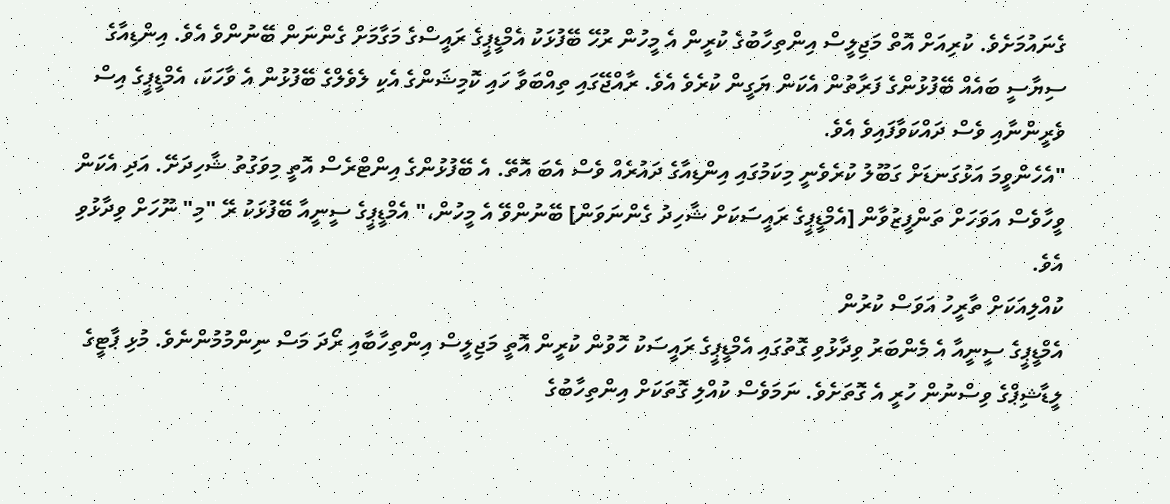ގެނައުމަށެވެ. ކުރިއަށް އޮތް މަޖިލީސް އިންތިހާބުގެ ކުރީން އެ މީހުން ރުހޭ ބޭފުޅަކު އެމްޑީޕީގެ ރައީސްގެ މަގާމަށް ގެންނަން ބޭނުންވެ އެވެ. އިންޑިއާގެ ސިޔާސީ ބައެއް ބޭފުޅުންގެ ފަރާތުން އެކަން ޔަގީން ކުރެވެ އެވެ. ރާއްޖޭގައި ތިއްބަވާ ހައި ކޮމިޝަންގެ އެކި ލެވެލްގެ ބޭފުޅުން އެ ވާހަކަ، އެމްޑީޕީގެ އިސް ވެރީންނާއި ވެސް ދައްކަވާފައިވެ އެވެ.
"އެހެންވީމަ އަޅުގަނޑަށް ގަބޫލު ކުރެވެނީ މިކަމުގައި އިންޑިއާގެ ދައުރެއް ވެސް އެބަ އޮތޭ. އެ ބޭފުޅުންގެ އިންޓްރެސް އޮތީ މިވަގުތު ޝާހިދަށޭ. އަދި އެކަން ވީހާވެސް އަވަހަށް ތަންފީޒުވާން [އެމްޑީޕީގެ ރައީސަކަށް ޝާހިދު ގެންނަވަން] ބޭނުންވޭ އެ މީހުން،" އެމްޑީޕީގެ ސީނީއާ ބޭފުޅަކު ރޭ "މި" ނޫހަށް ވިދާޅުވި އެވެ.
ކުއްލިއަކަށް ތާރީހު އަވަސް ކުރުން
އެމްޑީޕީގެ ސީނީއާ އެ މެންބަރު ވިދާޅުވި ގޮތުގައި އެމްޑީޕީގެ ރައީސަކު ހޮވުން ކުރީން އޮތީ މަޖިލީސް އިންތިހާބާއި ރޯދަ މަސް ނިންމުމުންނެވެ. މުޅި ޕާޓީގެ ލީޑާޝިޕްގެ ވިސްނުން ހުރީ އެ ގޮތަށެވެ. ނަމަވެސް ކުއްލި ގޮތަކަށް އިންތިހާބުގެ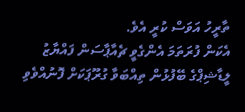ތާރީހު އަވަސް ކުރީ އެވެ.
އެކަން ފުރަތަމަ އެންގެވީ ޗެއާޕާސަން ފައްޔާޒު ލީޑާޝިޕްގެ ބޭފުޅުން ތިއްބަވާ ގުރޫޕަކަށް ފޮނުއްވެވި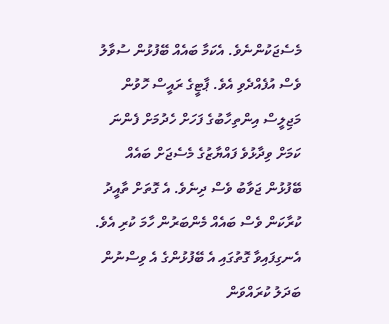މެސެޖަކުންނެވެ. އެކަމާ ބައެއް ބޭފުޅުން ސުވާލު ވެސް އުފެއްދެވި އެވެ. ޕާޓީގެ ރައީސް ހޮވުން މަޖިލީސް އިންތިހާބުގެ ފަހަށް ހެދުމަށް ފެންނަ ކަމަށް ވިދާޅުވެ ފައްޔާޒުގެ މެސެޖަށް ބައެއް ބޭފުޅުން ޖަވާބު ވެސް ދިނެވެ. އެ ގޮތަށް ތާއީދު ކުރާކަން ވެސް ބައެއް މެންބަރުން ހާމަ ކުރި އެވެ.
އެނގިފައިވާ ގޮތުގައި އެ ބޭފުޅުންގެ އެ ވިސްނުން ބަދަލު ކުރައްވަން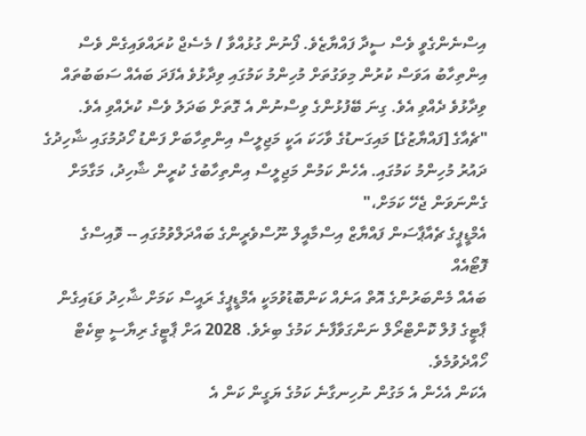އިސްނެންގެވީ ވެސް ސީދާ ފައްޔާޒެވެ. ފޯނުން ގުޅުއްވާ / މެސެޖް ކުރައްވައިގެން ވެސް އިންތިހާބު އަވަސް ކުރުން މިވަގުތަށް މުހިންމު ކަމުގައި ވިދާޅުވެ އެފަދަ ބައެއް ސަބަބުތައް ވިދާޅުވެ ދެއްވި އެވެ. ގިނަ ބޭފުޅުންގެ ވިސްނުން އެ ގޮތަށް ބަދަލު ވެސް ކުރެއްވި އެވެ.
"ޗެއާގެ [ފައްޔާޒުގެ] މައިގަނޑުގެ ވާހަކަ އަކީ މަޖިލީސް އިންތިހާބަށް ފަންޑު ހޯދުމުގައި ޝާހިދުގެ ދައުރު މުހިންމު ކަމުގައި. އެހެން ކަމުން މަޖިލީސް އިންތިހާބުގެ ކުރީން ޝާހިދު، މަގާމަށް ގެންނަވަން ޖެހޭ ކަމަށް،"
އެމްޑީޕީގެ ޗެއާޕާސަން ފައްޔާޒް އިސްމާއީލް ނޫސްވެރީންގެ ބައްދަލްވުމުގައި -- ވޮއިސްގެ ފޮޓޯއެއް
ބައެއް މެންބަރުންގެ އޮތް އަނެއް ކަންބޮޑުވުމަކީ އެމްޑީޕީގެ ރައީސް ކަމަށް ޝާހިދު ވަޑައިގެން ޕާޓީގެ ފުލް ކޮންޓްރޯލް ނަންގަވާފާނެ ކަމުގެ ބިރެވެ. 2028 އަށް ޕާޓީގެ ރިޔާސީ ޓިކެޓް ހޯއްދެވުމެވެ.
އެކަން އެހެން އެ މަގުން ނުހިނގާނެ ކަމުގެ ޔަގީން ކަން އެ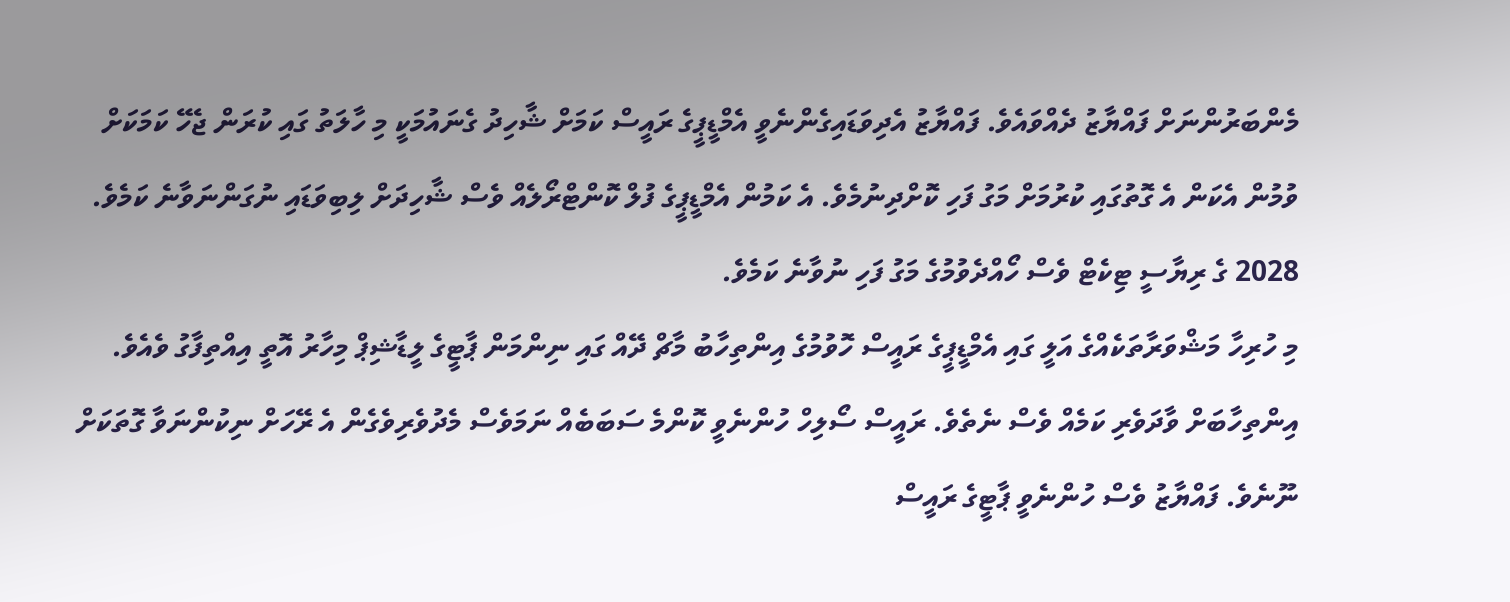މެންބަރުންނަށް ފައްޔާޒު ދެއްވައެވެ. ފައްޔާޒު އެދިވަޑައިގެންނެވީ އެމްޑީޕީގެ ރައީސް ކަމަށް ޝާހިދު ގެނައުމަކީ މި ހާލަތު ގައި ކުރަން ޖެހޭ ކަމަކަށް ވުމުން އެކަން އެ ގޮތުގައި ކުރުމަށް މަގު ފަހި ކޮށްދިނުމެވެ. އެ ކަމުން އެމްޑީޕީގެ ފުލް ކޮންޓްރޯލެއް ވެސް ޝާހިދަށް ލިބިވަޑައި ނުގަންނަވާނެ ކަމެވެ. 2028 ގެ ރިޔާސީ ޓިކެޓް ވެސް ހޯއްދެވުމުގެ މަގު ފަހި ނުވާނެ ކަމެވެ.
މި ހުރިހާ މަޝްވަރާތަކެއްގެ އަލީ ގައި އެމްޑީޕީގެ ރައީސް ހޮވުމުގެ އިންތިހާބު މާޗް ދޭއް ގައި ނިންމަން ޕާޓީގެ ލީޑާޝިޕް މިހާރު އޮތީ އިއްތިފާގު ވެއެވެ. އިންތިހާބަށް ވާދަވެރި ކަމެއް ވެސް ނެތެވެ. ރައީސް ސޯލިހް ހުންނެވީ ކޮންމެ ސަބަބެއް ނަމަވެސް މެދުވެރިވެގެން އެ ރޭހަށް ނިކުންނަވާ ގޮތަކަށް ނޫނެވެ. ފައްޔާޒު ވެސް ހުންނެވީ ޕާޓީގެ ރައީސް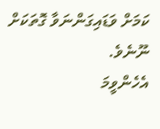ކަމަށް ވަޑައިގަންނަވާ ގޮތަކަށް ނޫނެވެ.
އެހެންވީމަ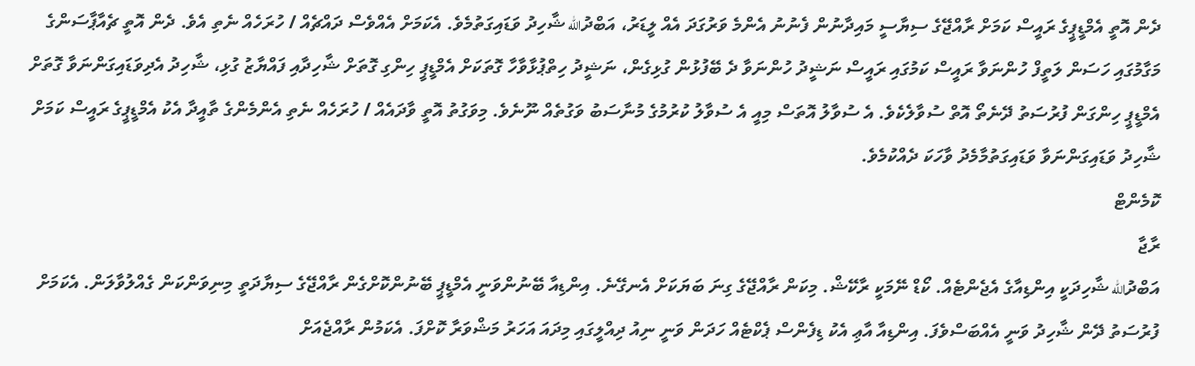ދެން އޮތީ އެމްޑީޕީގެ ރައީސް ކަމަށް ރާއްޖޭގެ ސިޔާސީ މައިދާނުން ފެނުނު އެންމެ ވަރުގަދަ އެއް ލީޑަރު، އަބްދުالله ޝާހިދު ވަޑައިގަތުމެވެ. އެކަމަށް އެއްވެސް ދައްޗެއް / ހުރަހެއް ނެތި އެވެ. ދެން އޮތީ ޗެއާޕާސަންގެ މަގާމުގައި ހަސަން ލަތީފް ހުންނަވާ ރައީސް ކަމުގައި ރައީސް ނަޝީދު ހުންނަވާ ދެ ބޭފުޅުން ގުޅިގެން، ނަޝީދު ހިތްޕުޅާވާހާ ގޮތަކަށް އެމްޑީޕީ ހިންގި ގޮތަށް ޝާހިދާއި ފައްޔާޒު ގުޅި، ޝާހިދު އެދިވަޑައިގަންނަވާ ގޮތަށް އެމްޑީޕީ ހިންގަން ފުރުސަތު ދޭނެތޯ އޮތް ސުވާލެކެވެ. އެ ސުވާލު އޮތަސް މިއީ އެ ސުވާލު ކުރުމުގެ މުނާސަބު ވަގުތެއް ނޫނެވެ. މިވަގުތު އޮތީ ވާދައެއް / ހުރަހެއް ނެތި އެންމެންގެ ތާއީދާ އެކު އެމްޑީޕީގެ ރައީސް ކަމަށް ޝާހިދު ވަޑައިގަންނަވާ ވަޑައިގަތުމާމެދު ވާހަކަ ދެއްކުމެވެ.
ކޮމެންޓް
ރާޖާ
އަބްދުالله ޝާހިދަކީ އިންޑިއާގެ އެޖެންޓެއް. ކޯޑް ނޭމަކީ ރާކޭޝް. މިކަން ރާއްޖޭގެ ގިނަ ބަޔަކަށް އެނގޭނެ. އިންޑިއާ ބޭނުންވަނީ އެމްޑީޕީ ބޭނުންކޮށްގެން ރާއްޖޭގެ ސިޔާދަތީ މިނިވަންކަން ގެއްލުވާލަން. އެކަމަށް ފުރުސަތު ދޭން ޝާހިދު ވަނީ އެއްބަސްވެފަ. އިންޑިއާ އާޢި އެކު ޑިފެންސް ޕެކްޓެއް ހަދަން ވަނީ ނިއު ދިއްލީގައި މިދައަ އަހަރު މަޝްވަރާ ކޮށްފަ. އެކަމުން ރާއްޖެއަށް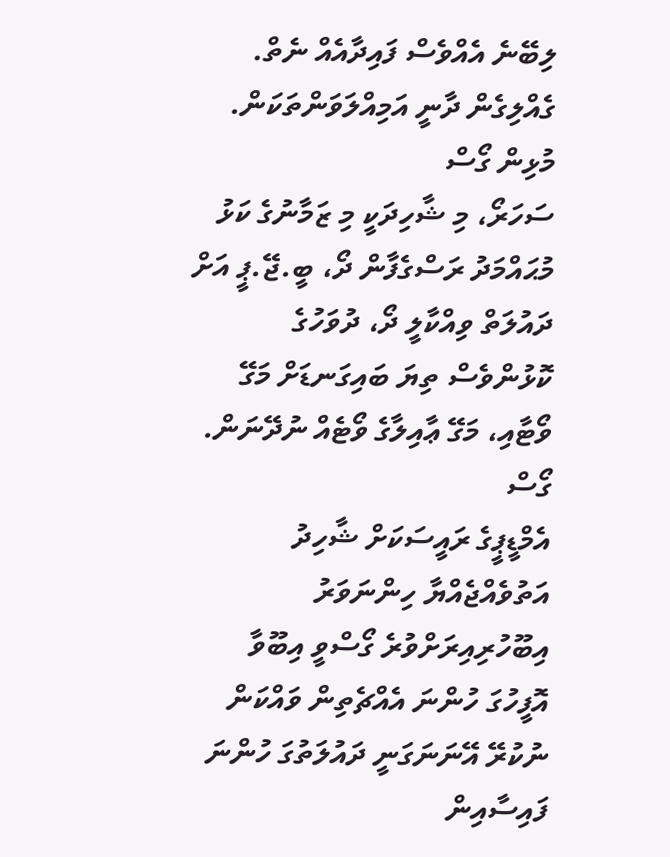ލިބޭނެ އެއްވެސް ފައިދާއެއް ނެތް. ގެއްލިގެން ދާނީ އަމިއްލަވަންތަކަން.
މުޅިން ގޯސް
ސަހަރޯ، މި ޝާހިދަކީ މި ޒަމާނުގެ ކަޅު މުޙައްމަދު ރަސްގެފާން ދޯ، ބީ.ޖޭ.ޕީ އަށް ދައުލަތް ވިއްކާލީ ދޯ، ދުވަހުގެ ކޮޅުންވެސް ތިޔަ ބައިގަނޑަށް މަގޭ ވޯޓާއި، މަގޭ ޢާއިލާގެ ވޯޓެއް ނުދޭނަން.
ގޯސް
އެމްޑީޕީގެ ރައީސަކަށް ޝާހިދު އަތުވެއްޖެއްޔާ ހިންނަވަރު އިބޫހުރިއިރަށްވުރެ ގޯސްވީ އިބޫވާ އޮފީހުގަ ހުންނަ އެއްޗެތިން ވައްކަން ނުކުރޭ އޭނަނަގަނީ ދައުލަތުގަ ހުންނަ ފައިސާއިން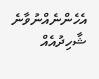އެހެންނެއްނުވާނެ ޝާހިދުއެއް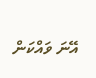އޭނަ ވައްކަން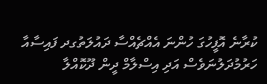ކުރާނެ އޮފީހުގަ ހުންނަ އެއްޗެއްސާ ދައުލަތުގދ ފައިސާއާ ހަރުމުދަލުނަވެސް އަދި އިސްލާމް ދީން ދޫކޮއްލާ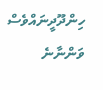ހިންދޫދީނައްވެސް ވަންނާނެ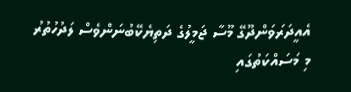އެއީދަރަވަންދޫގޭ މޫސާ ޖަމީލުގެ ދަތިޔެކޭބުނަންވެސް ލަދުހުތުރު
މި މަސައްކަތުގައި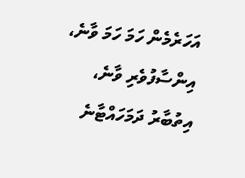އަހަރެމެން ހަމަ ހަމަ ވާނެ، އިންސާފުވެރި ވާނެ، އިތުބާރު ދަމަހައްޓާނެ